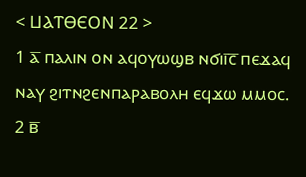< ⳘⲀⲦⲐⲈⲞⲚ 22 >
1 ⲁ̅ ⲡⲁⲗⲓⲛ ⲟⲛ ⲁϥⲟⲩⲱϣⲃ ⲛϭⲓⲓ̅ⲥ̅ ⲡⲉϫⲁϥ ⲛⲁⲩ ϩⲓⲧⲛϩⲉⲛⲡⲁⲣⲁⲃⲟⲗⲏ ⲉϥϫⲱ ⲙⲙⲟⲥ.
2 ⲃ̅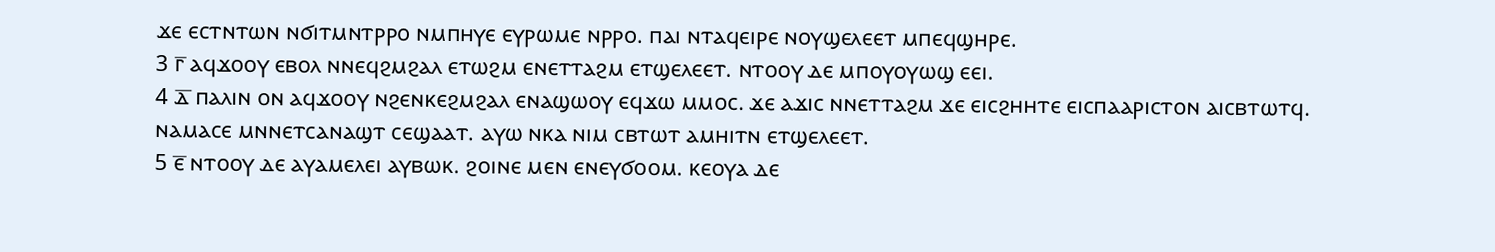ϫⲉ ⲉⲥⲧⲛⲧⲱⲛ ⲛϭⲓⲧⲙⲛⲧⲣⲣⲟ ⲛⲙⲡⲏⲩⲉ ⲉⲩⲣⲱⲙⲉ ⲛⲣⲣⲟ. ⲡⲁⲓ ⲛⲧⲁϥⲉⲓⲣⲉ ⲛⲟⲩϣⲉⲗⲉⲉⲧ ⲙⲡⲉϥϣⲏⲣⲉ.
3 ⲅ̅ ⲁϥϫⲟⲟⲩ ⲉⲃⲟⲗ ⲛⲛⲉϥϩⲙϩⲁⲗ ⲉⲧⲱϩⲙ ⲉⲛⲉⲧⲧⲁϩⲙ ⲉⲧϣⲉⲗⲉⲉⲧ. ⲛⲧⲟⲟⲩ ⲇⲉ ⲙⲡⲟⲩⲟⲩⲱϣ ⲉⲉⲓ.
4 ⲇ̅ ⲡⲁⲗⲓⲛ ⲟⲛ ⲁϥϫⲟⲟⲩ ⲛϩⲉⲛⲕⲉϩⲙϩⲁⲗ ⲉⲛⲁϣⲱⲟⲩ ⲉϥϫⲱ ⲙⲙⲟⲥ. ϫⲉ ⲁϫⲓⲥ ⲛⲛⲉⲧⲧⲁϩⲙ ϫⲉ ⲉⲓⲥϩⲏⲏⲧⲉ ⲉⲓⲥⲡⲁⲁⲣⲓⲥⲧⲟⲛ ⲁⲓⲥⲃⲧⲱⲧϥ. ⲛⲁⲙⲁⲥⲉ ⲙⲛⲛⲉⲧⲥⲁⲛⲁϣⲧ ⲥⲉϣⲁⲁⲧ. ⲁⲩⲱ ⲛⲕⲁ ⲛⲓⲙ ⲥⲃⲧⲱⲧ ⲁⲙⲏⲓⲧⲛ ⲉⲧϣⲉⲗⲉⲉⲧ.
5 ⲉ̅ ⲛⲧⲟⲟⲩ ⲇⲉ ⲁⲩⲁⲙⲉⲗⲉⲓ ⲁⲩⲃⲱⲕ. ϩⲟⲓⲛⲉ ⲙⲉⲛ ⲉⲛⲉⲩϭⲟⲟⲙ. ⲕⲉⲟⲩⲁ ⲇⲉ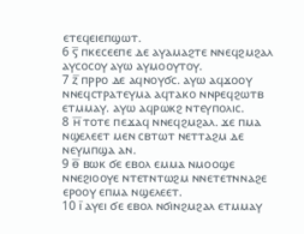ⲉⲧⲉϥⲉⲓⲉⲡϣⲱⲧ.
6 ⲋ̅ ⲡⲕⲉⲥⲉⲉⲡⲉ ⲇⲉ ⲁⲩⲁⲙⲁϩⲧⲉ ⲛⲛⲉϥϩⲙϩⲁⲗ ⲁⲩⲥⲟⲥⲟⲩ ⲁⲩⲱ ⲁⲩⲙⲟⲟⲩⲧⲟⲩ.
7 ⲍ̅ ⲡⲣⲣⲟ ⲇⲉ ⲁϥⲛⲟⲩϭⲥ. ⲁⲩⲱ ⲁϥϫⲟⲟⲩ ⲛⲛⲉϥⲥⲧⲣⲁⲧⲉⲩⲙⲁ ⲁϥⲧⲁⲕⲟ ⲛⲛⲣⲉϥϩⲱⲧⲃ ⲉⲧⲙⲙⲁⲩ. ⲁⲩⲱ ⲁϥⲣⲱⲕϩ ⲛⲧⲉⲩⲡⲟⲗⲓⲥ.
8 ⲏ̅ ⲧⲟⲧⲉ ⲡⲉϫⲁϥ ⲛⲛⲉϥϩⲙϩⲁⲗ. ϫⲉ ⲡⲙⲁ ⲛϣⲉⲗⲉⲉⲧ ⲙⲉⲛ ⲥⲃⲧⲱⲧ ⲛⲉⲧⲧⲁϩⲙ ⲇⲉ ⲛⲉⲩⲙⲡϣⲁ ⲁⲛ.
9 ⲑ̅ ⲃⲱⲕ ϭⲉ ⲉⲃⲟⲗ ⲉⲙⲙⲁ ⲛⲙⲟⲟϣⲉ ⲛⲛⲉϩⲓⲟⲟⲩⲉ ⲛⲧⲉⲧⲛⲧⲱϩⲙ ⲛⲛⲉⲧⲉⲧⲛⲛⲁϩⲉ ⲉⲣⲟⲟⲩ ⲉⲡⲙⲁ ⲛϣⲉⲗⲉⲉⲧ.
10 ⲓ̅ ⲁⲩⲉⲓ ϭⲉ ⲉⲃⲟⲗ ⲛϭⲓⲛϩⲙϩⲁⲗ ⲉⲧⲙⲙⲁⲩ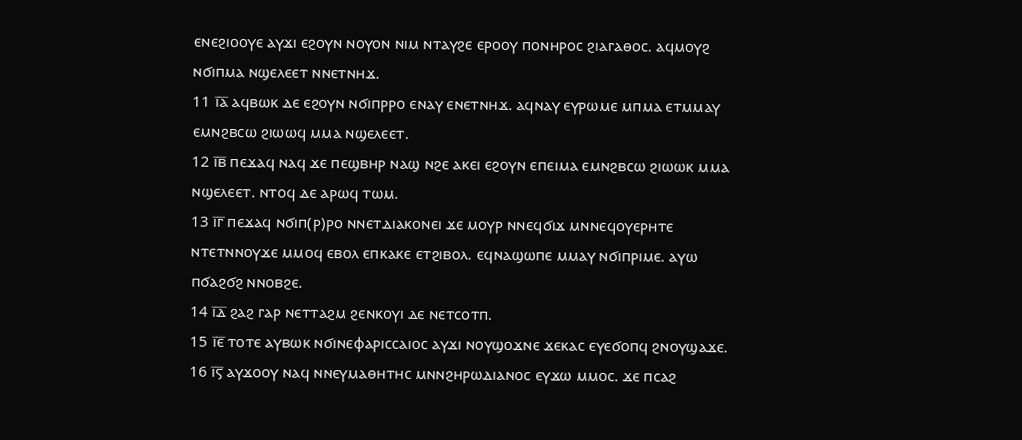ⲉⲛⲉϩⲓⲟⲟⲩⲉ ⲁⲩϫⲓ ⲉϩⲟⲩⲛ ⲛⲟⲩⲟⲛ ⲛⲓⲙ ⲛⲧⲁⲩϩⲉ ⲉⲣⲟⲟⲩ ⲡⲟⲛⲏⲣⲟⲥ ϩⲓⲁⲅⲁⲑⲟⲥ. ⲁϥⲙⲟⲩϩ ⲛϭⲓⲡⲙⲁ ⲛϣⲉⲗⲉⲉⲧ ⲛⲛⲉⲧⲛⲏϫ.
11 ⲓ̅ⲁ̅ ⲁϥⲃⲱⲕ ⲇⲉ ⲉϩⲟⲩⲛ ⲛϭⲓⲡⲣⲣⲟ ⲉⲛⲁⲩ ⲉⲛⲉⲧⲛⲏϫ. ⲁϥⲛⲁⲩ ⲉⲩⲣⲱⲙⲉ ⲙⲡⲙⲁ ⲉⲧⲙⲙⲁⲩ ⲉⲙⲛϩⲃⲥⲱ ϩⲓⲱⲱϥ ⲙⲙⲁ ⲛϣⲉⲗⲉⲉⲧ.
12 ⲓ̅ⲃ̅ ⲡⲉϫⲁϥ ⲛⲁϥ ϫⲉ ⲡⲉϣⲃⲏⲣ ⲛⲁϣ ⲛϩⲉ ⲁⲕⲉⲓ ⲉϩⲟⲩⲛ ⲉⲡⲉⲓⲙⲁ ⲉⲙⲛϩⲃⲥⲱ ϩⲓⲱⲱⲕ ⲙⲙⲁ ⲛϣⲉⲗⲉⲉⲧ. ⲛⲧⲟϥ ⲇⲉ ⲁⲣⲱϥ ⲧⲱⲙ.
13 ⲓ̅ⲅ̅ ⲡⲉϫⲁϥ ⲛϭⲓⲡ(ⲣ)ⲣⲟ ⲛⲛⲉⲧⲇⲓⲁⲕⲟⲛⲉⲓ ϫⲉ ⲙⲟⲩⲣ ⲛⲛⲉϥϭⲓϫ ⲙⲛⲛⲉϥⲟⲩⲉⲣⲏⲧⲉ ⲛⲧⲉⲧⲛⲛⲟⲩϫⲉ ⲙⲙⲟϥ ⲉⲃⲟⲗ ⲉⲡⲕⲁⲕⲉ ⲉⲧϩⲓⲃⲟⲗ. ⲉϥⲛⲁϣⲱⲡⲉ ⲙⲙⲁⲩ ⲛϭⲓⲡⲣⲓⲙⲉ. ⲁⲩⲱ ⲡϭⲁϩϭϩ ⲛⲛⲟⲃϩⲉ.
14 ⲓ̅ⲇ̅ ϩⲁϩ ⲅⲁⲣ ⲛⲉⲧⲧⲁϩⲙ ϩⲉⲛⲕⲟⲩⲓ ⲇⲉ ⲛⲉⲧⲥⲟⲧⲡ.
15 ⲓ̅ⲉ̅ ⲧⲟⲧⲉ ⲁⲩⲃⲱⲕ ⲛϭⲓⲛⲉⲫⲁⲣⲓⲥⲥⲁⲓⲟⲥ ⲁⲩϫⲓ ⲛⲟⲩϣⲟϫⲛⲉ ϫⲉⲕⲁⲥ ⲉⲩⲉϭⲟⲡϥ ϩⲛⲟⲩϣⲁϫⲉ.
16 ⲓ̅ⲋ̅ ⲁⲩϫⲟⲟⲩ ⲛⲁϥ ⲛⲛⲉⲩⲙⲁⲑⲏⲧⲏⲥ ⲙⲛⲛϩⲏⲣⲱⲇⲓⲁⲛⲟⲥ ⲉⲩϫⲱ ⲙⲙⲟⲥ. ϫⲉ ⲡⲥⲁϩ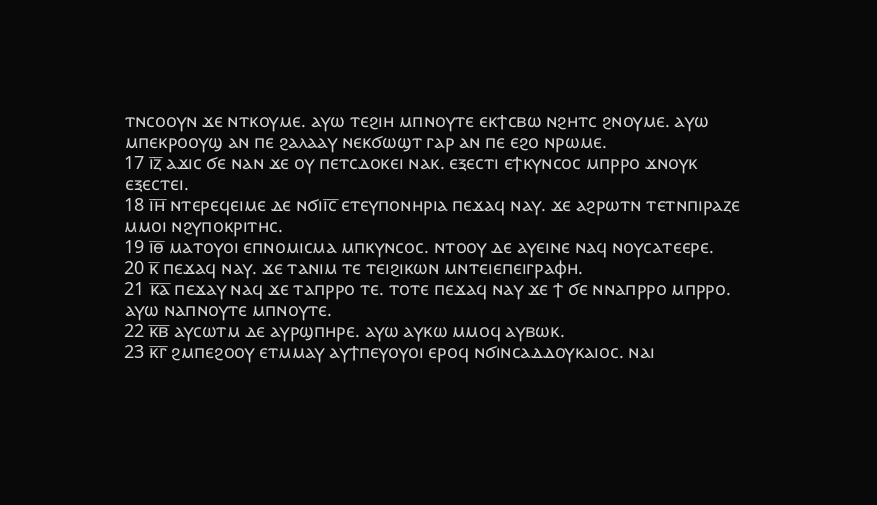ⲧⲛⲥⲟⲟⲩⲛ ϫⲉ ⲛⲧⲕⲟⲩⲙⲉ. ⲁⲩⲱ ⲧⲉϩⲓⲏ ⲙⲡⲛⲟⲩⲧⲉ ⲉⲕϯⲥⲃⲱ ⲛϩⲏⲧⲥ ϩⲛⲟⲩⲙⲉ. ⲁⲩⲱ ⲙⲡⲉⲕⲣⲟⲟⲩϣ ⲁⲛ ⲡⲉ ϩⲁⲗⲁⲁⲩ ⲛⲉⲕϭⲱϣⲧ ⲅⲁⲣ ⲁⲛ ⲡⲉ ⲉϩⲟ ⲛⲣⲱⲙⲉ.
17 ⲓ̅ⲍ̅ ⲁϫⲓⲥ ϭⲉ ⲛⲁⲛ ϫⲉ ⲟⲩ ⲡⲉⲧⲥⲇⲟⲕⲉⲓ ⲛⲁⲕ. ⲉⲝⲉⲥⲧⲓ ⲉϯⲕⲩⲛⲥⲟⲥ ⲙⲡⲣⲣⲟ ϫⲛⲟⲩⲕ ⲉⲝⲉⲥⲧⲉⲓ.
18 ⲓ̅ⲏ̅ ⲛⲧⲉⲣⲉϥⲉⲓⲙⲉ ⲇⲉ ⲛϭⲓⲓ̅ⲥ̅ ⲉⲧⲉⲩⲡⲟⲛⲏⲣⲓⲁ ⲡⲉϫⲁϥ ⲛⲁⲩ. ϫⲉ ⲁϩⲣⲱⲧⲛ ⲧⲉⲧⲛⲡⲓⲣⲁⲍⲉ ⲙⲙⲟⲓ ⲛϩⲩⲡⲟⲕⲣⲓⲧⲏⲥ.
19 ⲓ̅ⲑ̅ ⲙⲁⲧⲟⲩⲟⲓ ⲉⲡⲛⲟⲙⲓⲥⲙⲁ ⲙⲡⲕⲩⲛⲥⲟⲥ. ⲛⲧⲟⲟⲩ ⲇⲉ ⲁⲩⲉⲓⲛⲉ ⲛⲁϥ ⲛⲟⲩⲥⲁⲧⲉⲉⲣⲉ.
20 ⲕ̅ ⲡⲉϫⲁϥ ⲛⲁⲩ. ϫⲉ ⲧⲁⲛⲓⲙ ⲧⲉ ⲧⲉⲓϩⲓⲕⲱⲛ ⲙⲛⲧⲉⲓⲉⲡⲉⲓⲅⲣⲁⲫⲏ.
21 ⲕ̅ⲁ̅ ⲡⲉϫⲁⲩ ⲛⲁϥ ϫⲉ ⲧⲁⲡⲣⲣⲟ ⲧⲉ. ⲧⲟⲧⲉ ⲡⲉϫⲁϥ ⲛⲁⲩ ϫⲉ ϯ ϭⲉ ⲛⲛⲁⲡⲣⲣⲟ ⲙⲡⲣⲣⲟ. ⲁⲩⲱ ⲛⲁⲡⲛⲟⲩⲧⲉ ⲙⲡⲛⲟⲩⲧⲉ.
22 ⲕ̅ⲃ̅ ⲁⲩⲥⲱⲧⲙ ⲇⲉ ⲁⲩⲣϣⲡⲏⲣⲉ. ⲁⲩⲱ ⲁⲩⲕⲱ ⲙⲙⲟϥ ⲁⲩⲃⲱⲕ.
23 ⲕ̅ⲅ̅ ϩⲙⲡⲉϩⲟⲟⲩ ⲉⲧⲙⲙⲁⲩ ⲁⲩϯⲡⲉⲩⲟⲩⲟⲓ ⲉⲣⲟϥ ⲛϭⲓⲛⲥⲁⲇⲇⲟⲩⲕⲁⲓⲟⲥ. ⲛⲁⲓ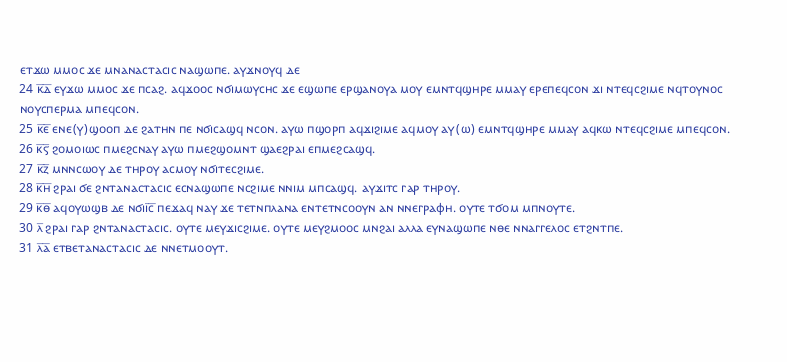ⲉⲧϫⲱ ⲙⲙⲟⲥ ϫⲉ ⲙⲛⲁⲛⲁⲥⲧⲁⲥⲓⲥ ⲛⲁϣⲱⲡⲉ. ⲁⲩϫⲛⲟⲩϥ ⲇⲉ
24 ⲕ̅ⲇ̅ ⲉⲩϫⲱ ⲙⲙⲟⲥ ϫⲉ ⲡⲥⲁϩ. ⲁϥϫⲟⲟⲥ ⲛϭⲓⲙⲱⲩⲥⲏⲥ ϫⲉ ⲉϣⲱⲡⲉ ⲉⲣϣⲁⲛⲟⲩⲁ ⲙⲟⲩ ⲉⲙⲛⲧϥϣⲏⲣⲉ ⲙⲙⲁⲩ ⲉⲣⲉⲡⲉϥⲥⲟⲛ ϫⲓ ⲛⲧⲉϥⲥϩⲓⲙⲉ ⲛϥⲧⲟⲩⲛⲟⲥ ⲛⲟⲩⲥⲡⲉⲣⲙⲁ ⲙⲡⲉϥⲥⲟⲛ.
25 ⲕ̅ⲉ̅ ⲉⲛⲉ(ⲩ)ϣⲟⲟⲡ ⲇⲉ ϩⲁⲧⲏⲛ ⲡⲉ ⲛϭⲓⲥⲁϣϥ ⲛⲥⲟⲛ. ⲁⲩⲱ ⲡϣⲟⲣⲡ ⲁϥϫⲓϩⲓⲙⲉ ⲁϥⲙⲟⲩ ⲁⲩ(ⲱ) ⲉⲙⲛⲧϥϣⲏⲣⲉ ⲙⲙⲁⲩ ⲁϥⲕⲱ ⲛⲧⲉϥⲥϩⲓⲙⲉ ⲙⲡⲉϥⲥⲟⲛ.
26 ⲕ̅ⲋ̅ ϩⲟⲙⲟⲓⲱⲥ ⲡⲙⲉϩⲥⲛⲁⲩ ⲁⲩⲱ ⲡⲙⲉϩϣⲟⲙⲛⲧ ϣⲁⲉϩⲣⲁⲓ ⲉⲡⲙⲉϩⲥⲁϣϥ.
27 ⲕ̅ⲍ̅ ⲙⲛⲛⲥⲱⲟⲩ ⲇⲉ ⲧⲏⲣⲟⲩ ⲁⲥⲙⲟⲩ ⲛϭⲓⲧⲉⲥϩⲓⲙⲉ.
28 ⲕ̅ⲏ̅ ϩⲣⲁⲓ ϭⲉ ϩⲛⲧⲁⲛⲁⲥⲧⲁⲥⲓⲥ ⲉⲥⲛⲁϣⲱⲡⲉ ⲛⲥϩⲓⲙⲉ ⲛⲛⲓⲙ ⲙⲡⲥⲁϣϥ. ⲁⲩϫⲓⲧⲥ ⲅⲁⲣ ⲧⲏⲣⲟⲩ.
29 ⲕ̅ⲑ̅ ⲁϥⲟⲩⲱϣⲃ ⲇⲉ ⲛϭⲓⲓ̅ⲥ̅ ⲡⲉϫⲁϥ ⲛⲁⲩ ϫⲉ ⲧⲉⲧⲛⲡⲗⲁⲛⲁ ⲉⲛⲧⲉⲧⲛⲥⲟⲟⲩⲛ ⲁⲛ ⲛⲛⲉⲅⲣⲁⲫⲏ. ⲟⲩⲧⲉ ⲧϭⲟⲙ ⲙⲡⲛⲟⲩⲧⲉ.
30 ⲗ̅ ϩⲣⲁⲓ ⲅⲁⲣ ϩⲛⲧⲁⲛⲁⲥⲧⲁⲥⲓⲥ. ⲟⲩⲧⲉ ⲙⲉⲩϫⲓⲥϩⲓⲙⲉ. ⲟⲩⲧⲉ ⲙⲉⲩϩⲙⲟⲟⲥ ⲙⲛϩⲁⲓ ⲁⲗⲗⲁ ⲉⲩⲛⲁϣⲱⲡⲉ ⲛⲑⲉ ⲛⲛⲁⲅⲅⲉⲗⲟⲥ ⲉⲧϩⲛⲧⲡⲉ.
31 ⲗ̅ⲁ̅ ⲉⲧⲃⲉⲧⲁⲛⲁⲥⲧⲁⲥⲓⲥ ⲇⲉ ⲛⲛⲉⲧⲙⲟⲟⲩⲧ.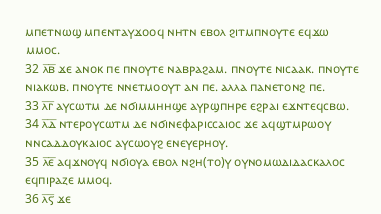ⲙⲡⲉⲧⲛⲱϣ ⲙⲡⲉⲛⲧⲁⲩϫⲟⲟϥ ⲛⲏⲧⲛ ⲉⲃⲟⲗ ϩⲓⲧⲙⲡⲛⲟⲩⲧⲉ ⲉϥϫⲱ ⲙⲙⲟⲥ.
32 ⲗ̅ⲃ̅ ϫⲉ ⲁⲛⲟⲕ ⲡⲉ ⲡⲛⲟⲩⲧⲉ ⲛⲁⲃⲣⲁϩⲁⲙ. ⲡⲛⲟⲩⲧⲉ ⲛⲓⲥⲁⲁⲕ. ⲡⲛⲟⲩⲧⲉ ⲛⲓⲁⲕⲱⲃ. ⲡⲛⲟⲩⲧⲉ ⲛⲛⲉⲧⲙⲟⲟⲩⲧ ⲁⲛ ⲡⲉ. ⲁⲗⲗⲁ ⲡⲁⲛⲉⲧⲟⲛϩ ⲡⲉ.
33 ⲗ̅ⲅ̅ ⲁⲩⲥⲱⲧⲙ ⲇⲉ ⲛϭⲓⲙⲙⲏⲏϣⲉ ⲁⲩⲣϣⲡⲏⲣⲉ ⲉϩⲣⲁⲓ ⲉϫⲛⲧⲉϥⲥⲃⲱ.
34 ⲗ̅ⲇ̅ ⲛⲧⲉⲣⲟⲩⲥⲱⲧⲙ ⲇⲉ ⲛϭⲓⲛⲉⲫⲁⲣⲓⲥⲥⲁⲓⲟⲥ ϫⲉ ⲁϥϣⲧⲙⲣⲱⲟⲩ ⲛⲛⲥⲁⲇⲇⲟⲩⲕⲁⲓⲟⲥ ⲁⲩⲥⲱⲟⲩϩ ⲉⲛⲉⲩⲉⲣⲏⲟⲩ.
35 ⲗ̅ⲉ̅ ⲁϥϫⲛⲟⲩϥ ⲛϭⲓⲟⲩⲁ ⲉⲃⲟⲗ ⲛϩⲏ(ⲧⲟ)ⲩ ⲟⲩⲛⲟⲙⲱⲇⲓⲇⲁⲥⲕⲁⲗⲟⲥ ⲉϥⲡⲓⲣⲁⲍⲉ ⲙⲙⲟϥ.
36 ⲗ̅ⲋ̅ ϫⲉ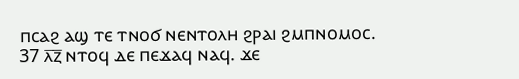ⲡⲥⲁϩ ⲁϣ ⲧⲉ ⲧⲛⲟϭ ⲛⲉⲛⲧⲟⲗⲏ ϩⲣⲁⲓ ϩⲙⲡⲛⲟⲙⲟⲥ.
37 ⲗ̅ⲍ̅ ⲛⲧⲟϥ ⲇⲉ ⲡⲉϫⲁϥ ⲛⲁϥ. ϫⲉ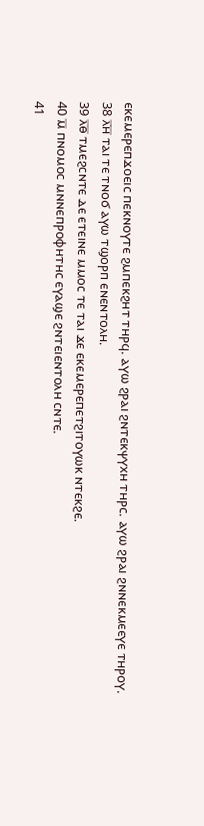ⲉⲕⲉⲙⲉⲣⲉⲡϫⲟⲉⲓⲥ ⲡⲉⲕⲛⲟⲩⲧⲉ ϩⲙⲡⲉⲕϩⲏⲧ ⲧⲏⲣϥ. ⲁⲩⲱ ϩⲣⲁⲓ ϩⲛⲧⲉⲕⲯⲩⲭⲏ ⲧⲏⲣⲥ. ⲁⲩⲱ ϩⲣⲁⲓ ϩⲛⲛⲉⲕⲙⲉⲉⲩⲉ ⲧⲏⲣⲟⲩ.
38 ⲗ̅ⲏ̅ ⲧⲁⲓ ⲧⲉ ⲧⲛⲟϭ ⲁⲩⲱ ⲧϣⲟⲣⲡ ⲉⲛⲉⲛⲧⲟⲗⲏ.
39 ⲗ̅ⲑ̅ ⲧⲙⲉϩⲥⲛⲧⲉ ⲇⲉ ⲉⲧⲉⲓⲛⲉ ⲙⲙⲟⲥ ⲧⲉ ⲧⲁⲓ ϫⲉ ⲉⲕⲉⲙⲉⲣⲉⲡⲉⲧϩⲓⲧⲟⲩⲱⲕ ⲛⲧⲉⲕϩⲉ.
40 ⲙ̅ ⲡⲛⲟⲙⲟⲥ ⲙⲛⲛⲉⲡⲣⲟⲫⲏⲧⲏⲥ ⲉⲩⲁϣⲉ ϩⲛⲧⲉⲓⲉⲛⲧⲟⲗⲏ ⲥⲛⲧⲉ.
41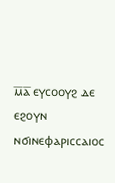ⲙ̅ⲁ̅ ⲉⲩⲥⲟⲟⲩϩ ⲇⲉ ⲉϩⲟⲩⲛ ⲛϭⲓⲛⲉⲫⲁⲣⲓⲥⲥⲁⲓⲟⲥ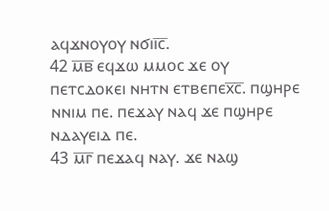ⲁϥϫⲛⲟⲩⲟⲩ ⲛϭⲓⲓ̅ⲥ̅.
42 ⲙ̅ⲃ̅ ⲉϥϫⲱ ⲙⲙⲟⲥ ϫⲉ ⲟⲩ ⲡⲉⲧⲥⲇⲟⲕⲉⲓ ⲛⲏⲧⲛ ⲉⲧⲃⲉⲡⲉⲭ̅ⲥ̅. ⲡϣⲏⲣⲉ ⲛⲛⲓⲙ ⲡⲉ. ⲡⲉϫⲁⲩ ⲛⲁϥ ϫⲉ ⲡϣⲏⲣⲉ ⲛⲇⲁⲩⲉⲓⲇ ⲡⲉ.
43 ⲙ̅ⲅ̅ ⲡⲉϫⲁϥ ⲛⲁⲩ. ϫⲉ ⲛⲁϣ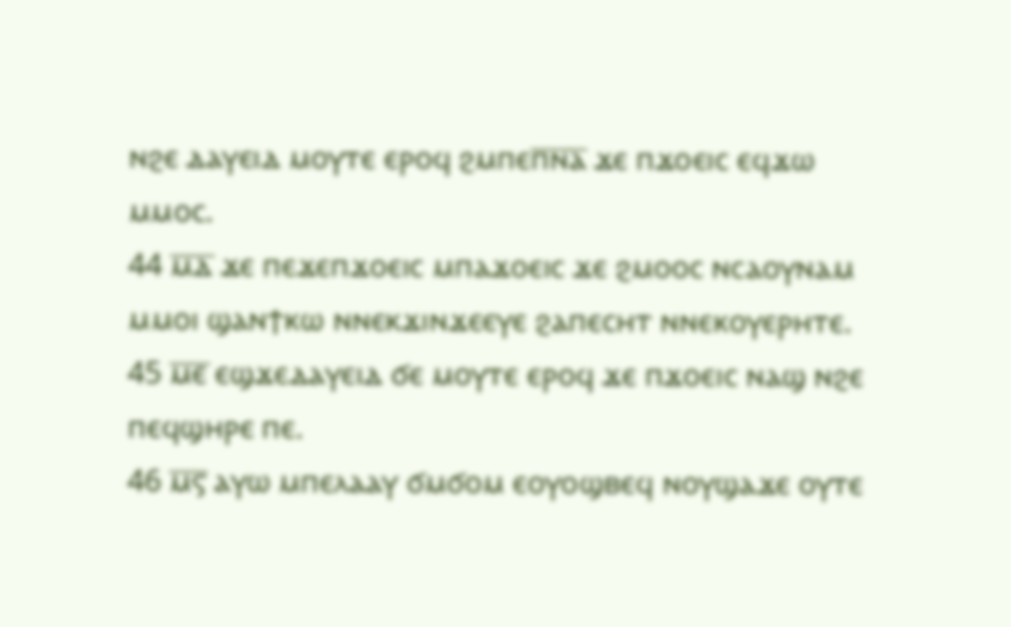ⲛϩⲉ ⲇⲁⲩⲉⲓⲇ ⲙⲟⲩⲧⲉ ⲉⲣⲟϥ ϩⲙⲡⲉⲡ̅ⲛ̅ⲁ̅ ϫⲉ ⲡϫⲟⲉⲓⲥ ⲉϥϫⲱ ⲙⲙⲟⲥ.
44 ⲙ̅ⲇ̅ ϫⲉ ⲡⲉϫⲉⲡϫⲟⲉⲓⲥ ⲙⲡⲁϫⲟⲉⲓⲥ ϫⲉ ϩⲙⲟⲟⲥ ⲛⲥⲁⲟⲩⲛⲁⲙ ⲙⲙⲟⲓ ϣⲁⲛϯⲕⲱ ⲛⲛⲉⲕϫⲓⲛϫⲉⲉⲩⲉ ϩⲁⲡⲉⲥⲏⲧ ⲛⲛⲉⲕⲟⲩⲉⲣⲏⲧⲉ.
45 ⲙ̅ⲉ̅ ⲉϣϫⲉⲇⲁⲩⲉⲓⲇ ϭⲉ ⲙⲟⲩⲧⲉ ⲉⲣⲟϥ ϫⲉ ⲡϫⲟⲉⲓⲥ ⲛⲁϣ ⲛϩⲉ ⲡⲉϥϣⲏⲣⲉ ⲡⲉ.
46 ⲙ̅ⲋ̅ ⲁⲩⲱ ⲙⲡⲉⲗⲁⲁⲩ ϭⲙϭⲟⲙ ⲉⲟⲩⲟϣⲃⲉϥ ⲛⲟⲩϣⲁϫⲉ ⲟⲩⲧⲉ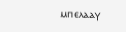ⲙⲡⲉⲗⲁⲁⲩ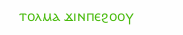ⲧⲟⲗⲙⲁ ϫⲓⲛⲡⲉϩⲟⲟⲩ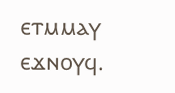ⲉⲧⲙⲙⲁⲩ ⲉϫⲛⲟⲩϥ.